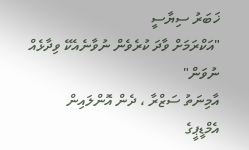ޚަބަރު ސިޔާސީ
"އަކްރަމަށް ވާދަ ކުރެވެން ނުވާނެއެކޭ ވިދާޅެއް ނުވަން"
އާމިނަތު ސަޒްރާ ، ދެން އޮންލައިން
އެމްޑީޕީގެ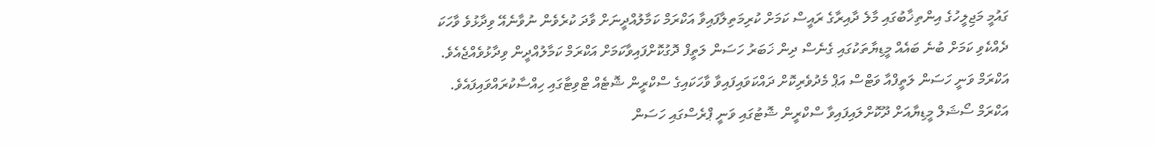ގައުމީ މަޖިލީހުގެ އިންތިޚާބުގައި މާލެ ދާއިރާގެ ރައީސް ކަމަށް ކުރިމަތިލާފައިވާ އަކްރަމް ކަމާލުއްދީނަށް ވާދަ ކުރެވެން ނުވާނެއޭ ވިދާޅުވެ ވާހަކަ ދެއްކެވި ކަމަށް ބުނެ ބައެއް މީޑިޔާތަކުގައި ގެނެސް ދިން ޚަބަރު ހަސަން ލަތީފް ދޮގުކޮށްފައިވާކަމަށް އަކްރަމް ކަމާލުއްދީން ވިދާޅުވެއްޖެއެވެ.
އަކްރަމް ވަނީ ހަސަން ލަތީފްއާ ވަޓްސް އަޕް މެދުވެރިކޮށް ދައްކަވައިފައިވާ ވާހަކައިގެ ސްކްރީން ޝޮޓެއް ޓްވިޓާގައި ހިއްސާކުރައްވައިފައެވެ.
އަކްރަމް ސޯޝަލް މީޑިޔާއަށް ދޫކޮށްލައިފައިވާ ސްކްރީން ޝޮޓުގައި ވަނީ ޕްރެސްގައި ހަސަން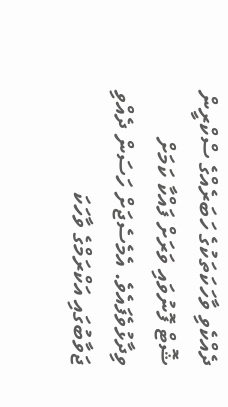ދެއްކެވި ވާހަކަތަކުގެ ހަބަރެއްގެ ސްކްރީން ޝޮޓް ފޮނުވައި ވަރަށް ފައްކާ ކަމަށް ވިދާޅުވެފައެވެ. އެމެސެޖަށް ހަސަން ދެއްވި ޖަވާބުގައި އަކްރަމްގެ ވާހަކަ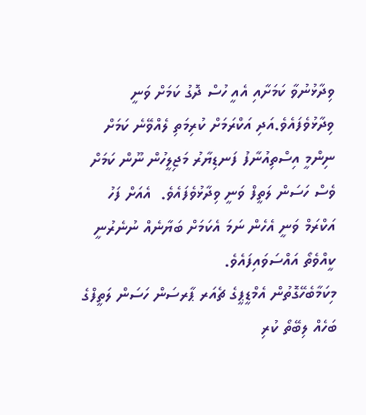ވިދާޅުނުވާ ކަމަށާއި އެއީ ހުސް ދޮގު ކަމަށް ވަނީ ވިދާޅުވެފައެވެ.އަދި އަކްރަމަށް ކުރިމަތި ލެއްވޭނެ ކަމަށް ނިންމީ އިސްތިއުނާފު ފަނޑިޔާރު މަޖިލީހުން ނޫން ކަމަށް ވެސް ހަސަން ލަތީފް ވަނީ ވިދާޅުވެފައެވެ.  އެއަށް ފަހު އަކްރަމް ވަނީ އެހެން ނަމަ އެކަމަށް ބަޔާނެއް ނުނެރުނީ ކީއްވެތޯ އައްސަވައިފައެވެ.
މިކަމާބެހޭގޮތުން އެމްޑީޕީގެ ޗެއަރ ޕާރސަން ހަސަން ލަތީފްގެ ބަހެއް ލިބޭތޯ ކުރި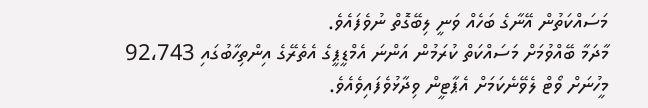މަސައްކަތުން އޭނާގެ ބަހެއް ވަނީ ލިބޭގޮތް ނުވެފައެވެ.
މާދަމާ ބޭއްވުމަށް މަސައްކަތް ކުރަމުން އަންނަ އެމްޑީޕީގެ އެތެރޭގެ އިންތިހާބުގައި 92،743 މީހުނަށް ވޯޓް ލެވޭނެކަމަށް އެޕާޓީން ވިދާޅުވެފައިވެއެވެ.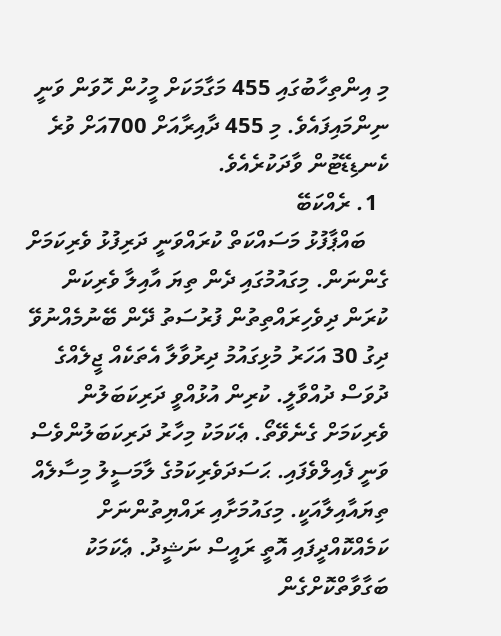މި އިންތިހާބުގައި 455 މަގާމަކަށް މީހުން ހޮވަން ވަނީ ނިންމައިފައެވެ. މި 455 ދާއިރާއަށް 700އަށް ވުރެ ކެނޑިޑޭޓުން ވާދަކުރެއެވެ.
  1. ރެއްކަބޭ
    ބައްޕާފުޅު މަސައްކަތް ކުރައްވަނީ ދަރިފުޅު ވެރިކަމަށް ގެންނަން. މިގައުމުގައި ދެން ތިޔަ އާއިލާ ވެރިކަން ކުރަން ދިވެހިރައްތިތުން ފުރުސަތު ދޭން ބޭނުމެއްނުވޭ ދިގު 30 އަހަރު މުޅިގައުމު ދިރުވާލާ އެތަކެއް ޖީލެއްގެ ދުވަސް ދުއްވާލީ. ކުރިން އުޅުއްވީ ދަރިކަބަލުން ވެރިކަމަށް ގެނެވޭތޯ. ޢެކަމަކު މިހާރު ދަރިކަބަލުންވެސް ވަނީ ފެއިލްވެފައި. ޙަސަދަވެރިކަމުގެ ލާމަސީލު މިސާލެއް ތިޔައާއިލާއަކީ. މިގައުމަށާއި ރައްޔިތުންނަށް ކަމެއްކޮއްދީފައި އޮތީ ރައީސް ނަޝީދު. ޢެކަމަކު ބަގާވާތްކޮށްގެން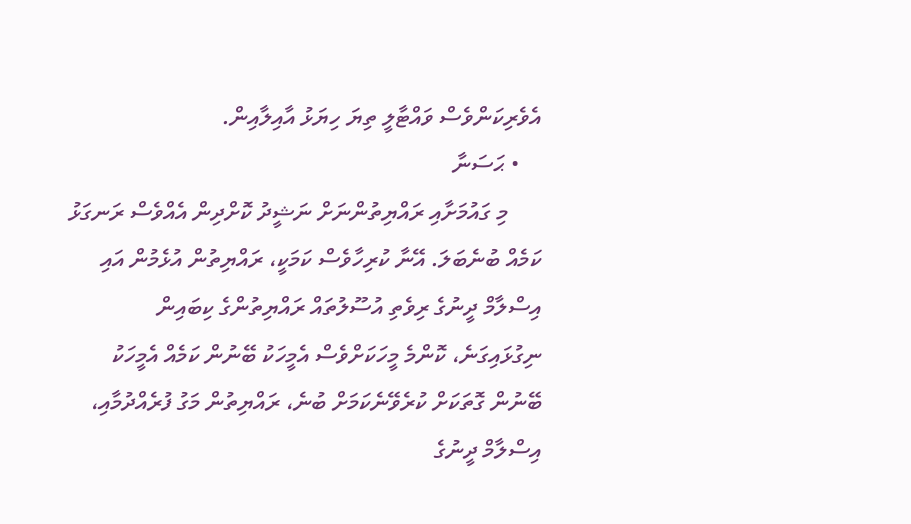އެވެރިކަންވެސް ވައްޓާލީ ތިޔަ ހިޔަޅު އާއިލާއިން.
    • ޙަސަނާ
      މި ގައުމަށާއި ރައްޔިތުންނަށް ނަޝީދު ކޮށްދިން އެއްވެސް ރަނގަޅު ކަމެއް ބުނެބަލަ. އޭނާ ކުރިހާވެސް ކަމަކީ، ރައްޔިތުން އުޅެމުން އައި އިސްލާމް ދީނުގެ ރިވެތި އުސޫލުތައް ރައްޔިތުންގެ ކިބައިން ނިގުޅައިގަނެ، ކޮންމެ މީހަކަށްވެސް އެމީހަކު ބޭނުން ކަމެއް އެމީހަކު ބޭނުން ގޮތަކަށް ކުރެވޭނެކަމަށް ބުނެ، ރައްޔިތުން މަގު ފުރެއްދުމާއި، އިސްލާމް ދީނުގެ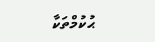ޙުކުމްތަކާ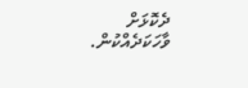ދެކޮޅަށް ވާހަކަދެއްކުން.